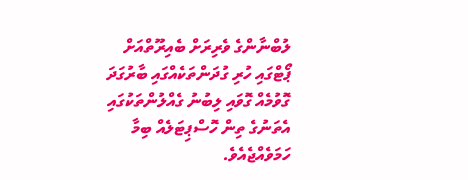ލުބްނާންގެ ވެރިރަށް ބެއިރޫތްއަށް ޕޯޓްގައި ހުރި ގުދަންތަކެއްގައި ބާރުގަދަ ގޮވުމެއް ގޮވައި ލިބުނު ގެއްލުންތަކުގައި އެތަނުގެ ތިން ހޮސްޕިޓަލެއް ބިމާ ހަމަވެއްޖެއެވެ.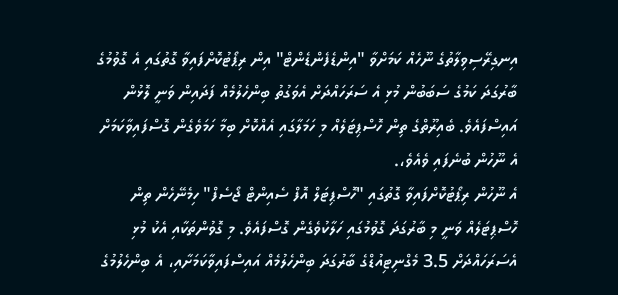އިނގިރޭސިވިލާތުގެ ނޫހެއް ކަމަށްވާ "އިންޑެފެންޑެންޓް" އިން ރިޕޯޓުކޮށްފައިވާ ގޮތުގައި އެ ގޮވުމުގެ ބާރުގަދަ ކަމުގެ ސަބަބުން މުޅި އެ ސަރަހައްދަށް އެވަގުތު ބިންހެލުމެއް ފަދައިން ވަނީ ލޮޅުން އައިސްފައެވެ. ބެއިރޫތްގެ ތިން ހޮސްޕިޓަލެއް މި ހަމަލާގައި އެއްކޮށް ބިމާ ހަމަވެގެން ގޮސްފައިވާކަމަށް އެ ނޫހުން ބުނެފައި ވެއެވެ،.
އެ ނޫހުން ރިޕޯޓުކޮށްފައިވާ ގޮތުގައި "ހޮސްޕިޓަލް އޮފް ސެއިންޓް ޖޯސެފް" ހިމެނޭހެން ތިން ހޮސްޕިޓަލެއް ވަނީ މި ބާރުގަދަ ގޮވުމުގައި ހަލާކުވެގެން ގޮސްފައެވެ. މި ގޮވުންތަކާއި އެކު މުޅި އެސަރަހައްދަށް 3.5 މެގްނިޓިއުޑްގެ ބާރުގަދަ ބިންހެލުމެއް އައިސްފައިވާކަމަށާއި، އެ ބިންހެލުމުގެ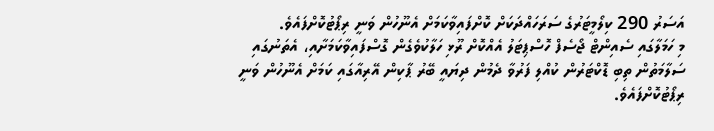އަސަރު 290 ކިލޯމީޓަރުގެ ސަރަހައްދަކަށް ކޮށްފައިވާކަމަށް އެނޫހުން ވަނީ ރިޕޯޓުކޮށްފައެވެ.
މި ހަމަލާގައި ސެއިންޓް ޖޯސެފް ހޮސްޕިޓަލު އެއްކޮށް ރޫޅި ހަލާކުވެގެން ގޮސްފައިވާކަމަށާއި، އެތަނުގައި ސަލާމަތުން ތިބި ޑޮކްޓަރުން ކުއްލި ފަރުވާ ދެމުން ދިޔައީ ބޭރު ޕާކިން އޭރިއާގައި ކަމަށް އެނޫހުން ވަނީ ރިޕޯޓުކޮށްފައެވެ.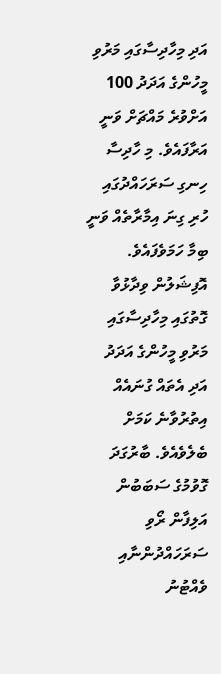އަދި މިހާދިސާގައި މަރުވި މީހުންގެ އަދަދު 100 އަށްވުރެ މައްޗަށް ވަނީ އަރާފައެވެ. މި ހާދިސާ ހިނގި ސަރަހައްދުގައި ހުރި ގިނަ އިމާރާތެއް ވަނީ ބިމާ ހަމަވެފައެވެ.
އޮފިޝަލުން ވިދާޅުވާ ގޮތުގައި މިހާދިސާގައި މަރުވި މީހުންގެ އަދަދު އަދި އެތައް ގުނައެއް އިތުރުވާނެ ކަމަށް ބެލެވެއެވެ. ބާރުގަދަ ގޮވުމުގެ ސަބަބުން އަލިފާން ރޯވި ސަރަހައްދުންނާއި ވެއްޓުނު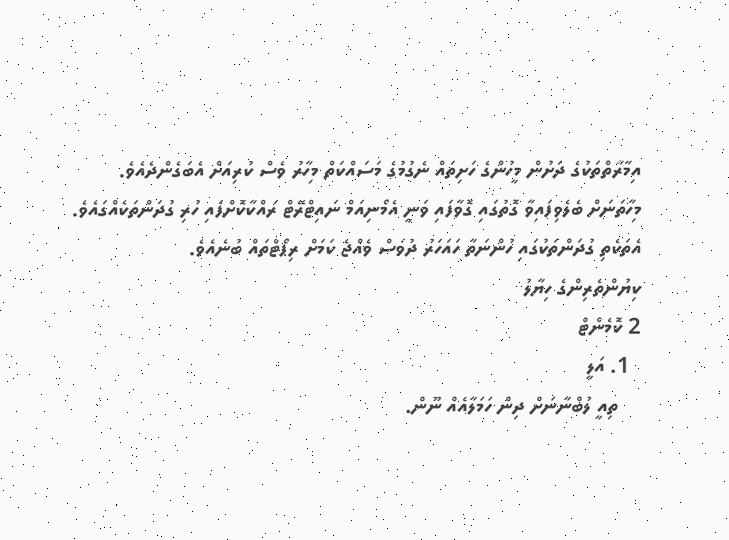އިމާރާތްތަކުގެ ދަށުން މީހުންގެ ހަށިތައް ނެގުމުގެ މަސައްކަތް މިހާރު ވެސް ކުރިއަށް އެބަގެންދެއެވެ.
މިހާތަނަށް ބެލެވިފައިވާ ގޮތުގައި ގޮވާފައި ވަނީ އެމޯނިއަމް ނައިޓްރޭޓް ރައްކާކޮށްފައި ހުރި ގުދަންތަކެއްގައެވެ. އެތަކެތި ގުދަންތަކުގައި ހުންނަތާ ހައަހަރު ދުވަސް ވެއްޖެ ކަމަށް ރިޕޯޓްތައް ބުނެއެވެ.
ކިޔުންތެރިންގެ ހިޔާލު
2 ކޮމެންޓް
  1. އަލީ
    ތިއީ ލުބްނާނަށް ދިން ހަމަލާއެއް ނޫން.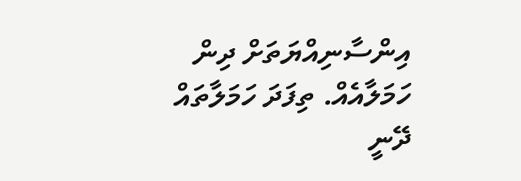އިންސާނިއްޔަތަށް ދިން ހަމަލާއެއް. ތިފަދަ ހަމަލާތައް ދޭނީ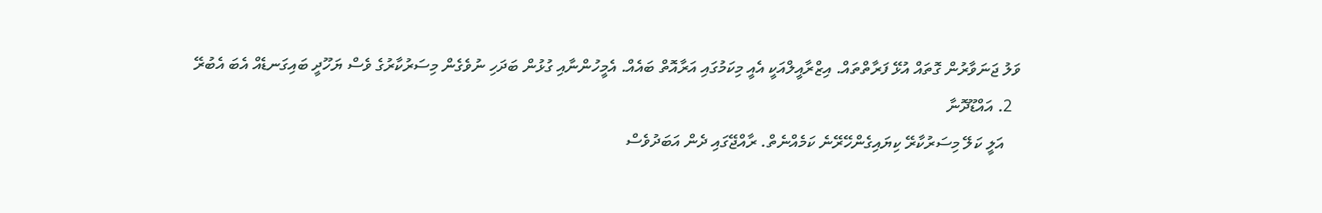ވަލު ޖަނަވާރުން ގޮތައް އުޅޭ ފަރާތްތައް. އިޒްރާއީލްއަކީ އެއީ މިކަމުގައި އަރާއޮތް ބައެއް. އެމީހުންނާއި ގުޅުން ބަދަހި ނުވެގެން މިސަރުކާރުގެ ވެސް ޔަހޫދީ ބައިގަނޑެއް އެބަ އެބުރޭ
  2. އައްޑޫދޮނާ
    އަލީ ކަލޭ މިސަރުކާރޭ ކިޔައިގެންހޭރޭނެ ކަމެއްނެތް. ރާއްޖޭގައި ދެން އަބަދުވެސް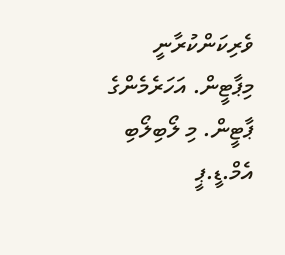ވެރިކަންކުރާނީ މިޕާޓީން. އަހަރެމެންގެ ޕާޓީން. މި ލޯބިލޯބި އެމް.ޑީ.ޕީ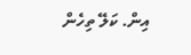އިން. ކަލޭ ތިހެން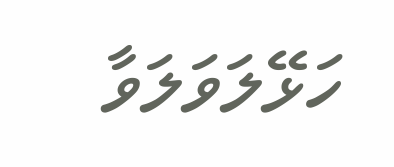ހަޅޭލަވަލަވާ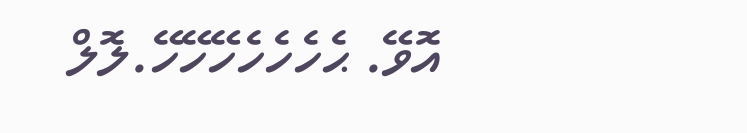އޮވޭ. ޙެހެހެހެހޭހޭހޭ.ލޮލް